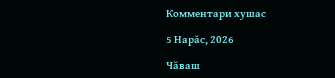Комментари хушас

5 Нарăс, 2026

Чăваш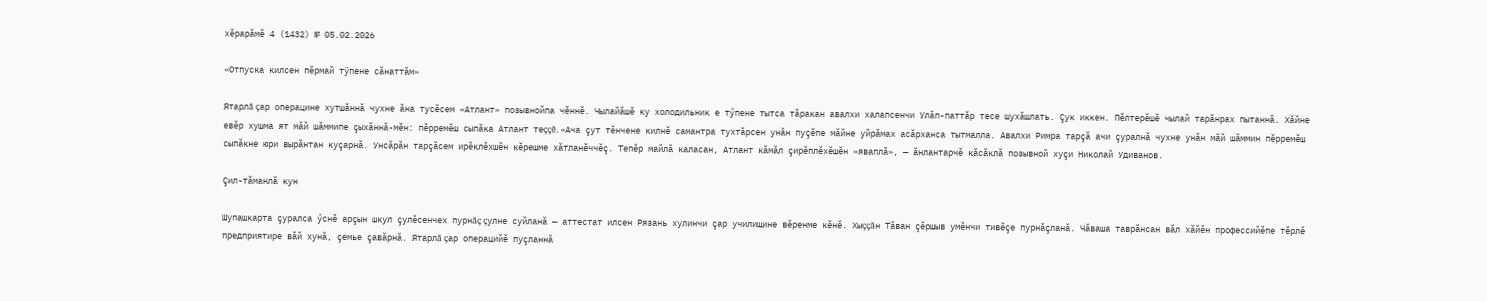хĕрарăмĕ 4 (1432) № 05.02.2026

«Отпуска килсен пĕрмай тÿпене сăнаттăм»

Ятарлă çар операцине хутшăннă чухне ăна тусĕсем «Атлант» позывнойпа чĕннĕ. Чылайăшĕ ку холодильник е тӳпене тытса тăракан авалхи халапсенчи Улăп-паттăр тесе шухăшлать. Çук иккен. Пĕлтерĕшĕ чылай тарăнрах пытаннă. Хăйне евĕр хушма ят мăй шăммипе çыхăннă-мĕн: пĕрремĕш сыпăка Атлант теççĕ. «Ача çут тĕнчене килнĕ самантра тухтăрсен унăн пуçĕпе мăйне уйрăмах асăрханса тытмалла. Авалхи Римра тарçă ачи çуралнă чухне унăн мăй шăммин пĕрремĕш сыпăкне юри вырăнтан куçарнă. Унсăрăн тарçăсем ирĕклĕхшĕн кĕрешме хăтланĕччĕç. Тепĕр майлă каласан, Атлант кăмăл çирĕплĕхĕшĕн «яваплă», — ăнлантарчĕ кăсăклă позывной хуçи Николай Удиванов.

Çил-тăманлă кун

Шупашкарта çуралса ӳснĕ арçын шкул çулĕсенчех пурнăç çулне суйланă — аттестат илсен Рязань хулинчи çар училищине вĕренме кĕнĕ. Хыççăн Тăван çĕршыв умĕнчи тивĕçе пурнăçланă. Чăваша таврăнсан вăл хăйĕн профессийĕпе тĕрлĕ предприятире вăй хунă, çемье çавăрнă. Ятарлă çар операцийĕ пуçланнă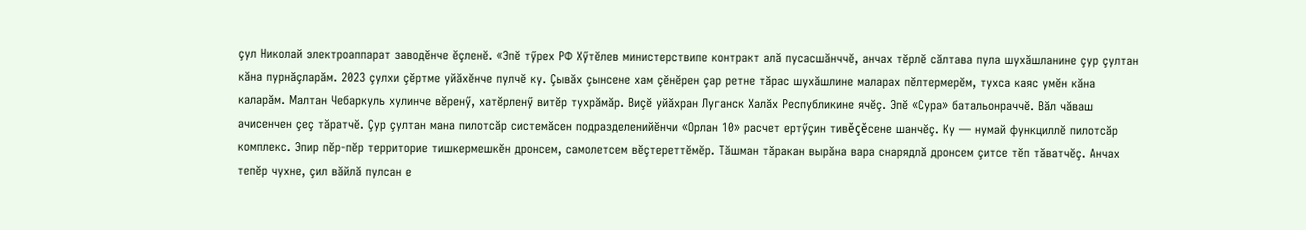çул Николай электроаппарат заводĕнче ĕçленĕ. «Эпĕ тӳрех РФ Хӳтĕлев министерствипе контракт алă пусасшăнччĕ, анчах тĕрлĕ сăлтава пула шухăшланине çур çултан кăна пурнăçларăм. 2023 çулхи çĕртме уйăхĕнче пулчĕ ку. Çывăх çынсене хам çĕнĕрен çар ретне тăрас шухăшлине маларах пĕлтермерĕм, тухса каяс умĕн кăна каларăм. Малтан Чебаркуль хулинче вĕренӳ, хатĕрленӳ витĕр тухрăмăр. Виçĕ уйăхран Луганск Халăх Республикине ячĕç. Эпĕ «Сура» батальонраччĕ. Вăл чăваш ачисенчен çеç тăратчĕ. Çур çултан мана пилотсăр системăсен подразделенийĕнчи «Орлан 10» расчет ертӳçин тивĕçĕсене шанчĕç. Ку — нумай функциллĕ пилотсăр комплекс. Эпир пĕр-пĕр территорие тишкермешкĕн дронсем, самолетсем вĕçтереттĕмĕр. Тăшман тăракан вырăна вара снарядлă дронсем çитсе тĕп тăватчĕç. Анчах тепĕр чухне, çил вăйлă пулсан е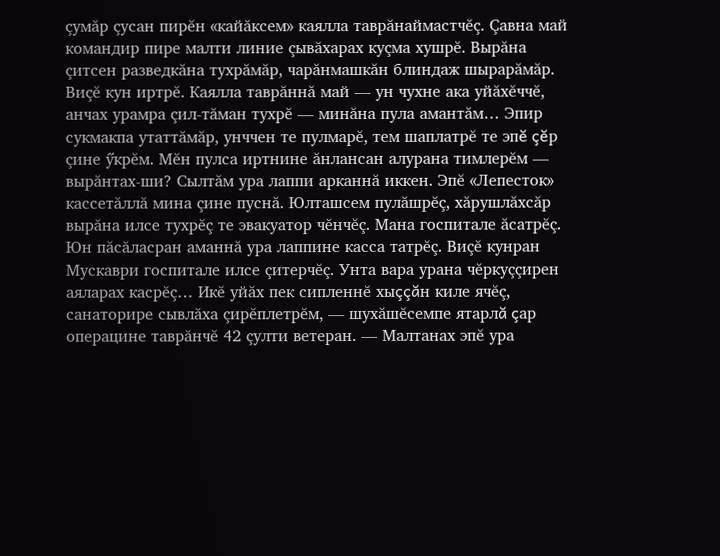çумăр çусан пирĕн «кайăксем» каялла таврăнаймастчĕç. Çавна май командир пире малти линие çывăхарах куçма хушрĕ. Вырăна çитсен разведкăна тухрăмăр, чарăнмашкăн блиндаж шырарăмăр. Виçĕ кун иртрĕ. Каялла таврăннă май — ун чухне ака уйăхĕччĕ, анчах урамра çил-тăман тухрĕ — минăна пула амантăм… Эпир сукмакпа утаттăмăр, унччен те пулмарĕ, тем шаплатрĕ те эпĕ çĕр çине ӳкрĕм. Мĕн пулса иртнине ăнлансан алурана тимлерĕм — вырăнтах-ши? Сылтăм ура лаппи арканнă иккен. Эпĕ «Лепесток» кассетăллă мина çине пуснă. Юлташсем пулăшрĕç, хăрушлăхсăр вырăна илсе тухрĕç те эвакуатор чĕнчĕç. Мана госпитале ăсатрĕç. Юн пăсăласран аманнă ура лаппине касса татрĕç. Виçĕ кунран Мускаври госпитале илсе çитерчĕç. Унта вара урана чĕркуççирен аяларах касрĕç… Икĕ уйăх пек сипленнĕ хыççăн киле ячĕç, санаторире сывлăха çирĕплетрĕм, — шухăшĕсемпе ятарлă çар операцине таврăнчĕ 42 çулти ветеран. — Малтанах эпĕ ура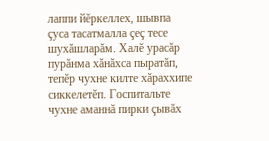лаппи йĕркеллех, шывпа çуса тасатмалла çеç тесе шухăшларăм. Халĕ урасăр пурăнма хăнăхса пыратăп, тепĕр чухне килте хăраххипе сиккелетĕп. Госпитальте чухне аманнă пирки çывăх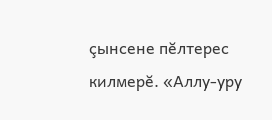çынсене пĕлтерес килмерĕ. «Аллу-уру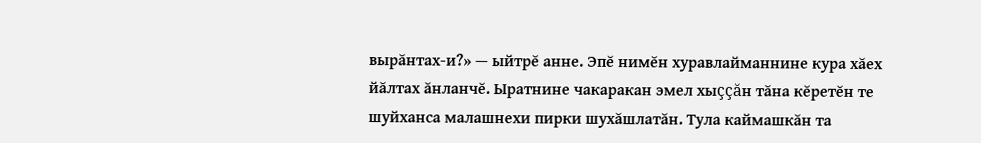вырăнтах-и?» — ыйтрĕ анне. Эпĕ нимĕн хуравлайманнине кура хăех йăлтах ăнланчĕ. Ыратнине чакаракан эмел хыççăн тăна кĕретĕн те шуйханса малашнехи пирки шухăшлатăн. Тула каймашкăн та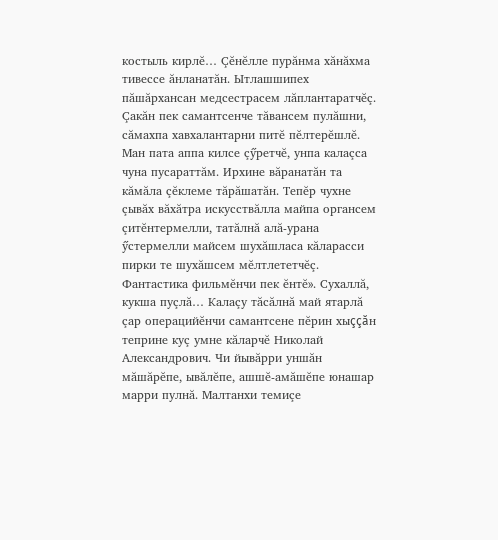костыль кирлĕ… Çĕнĕлле пурăнма хăнăхма тивессе ăнланатăн. Ытлашшипех пăшăрхансан медсестрасем лăплантаратчĕç. Çакăн пек самантсенче тăвансем пулăшни, сăмахпа хавхалантарни питĕ пĕлтерĕшлĕ. Ман пата аппа килсе çӳретчĕ, унпа калаçса чуна пусараттăм. Ирхине вăранатăн та кăмăла çĕклеме тăрăшатăн. Тепĕр чухне çывăх вăхăтра искусствăлла майпа органсем çитĕнтермелли, татăлнă алă-урана ӳстермелли майсем шухăшласа кăларасси пирки те шухăшсем мĕлтлететчĕç. Фантастика фильмĕнчи пек ĕнтĕ». Сухаллă, кукша пуçлă… Калаçу тăсăлнă май ятарлă çар операцийĕнчи самантсене пĕрин хыççăн теприне куç умне кăларчĕ Николай Александрович. Чи йывăрри уншăн мăшăрĕпе, ывăлĕпе, ашшĕ-амăшĕпе юнашар марри пулнă. Малтанхи темиçе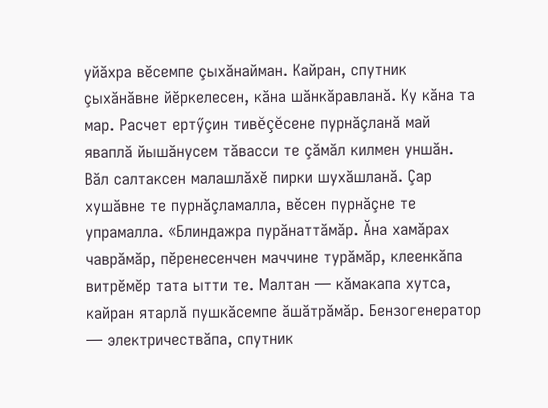уйăхра вĕсемпе çыхăнайман. Кайран, спутник çыхăнăвне йĕркелесен, кăна шăнкăравланă. Ку кăна та мар. Расчет ертӳçин тивĕçĕсене пурнăçланă май яваплă йышăнусем тăвасси те çăмăл килмен уншăн. Вăл салтаксен малашлăхĕ пирки шухăшланă. Çар хушăвне те пурнăçламалла, вĕсен пурнăçне те упрамалла. «Блиндажра пурăнаттăмăр. Ăна хамăрах чаврăмăр, пĕренесенчен маччине турăмăр, клеенкăпа витрĕмĕр тата ытти те. Малтан — кăмакапа хутса, кайран ятарлă пушкăсемпе ăшăтрăмăр. Бензогенератор — электричествăпа, спутник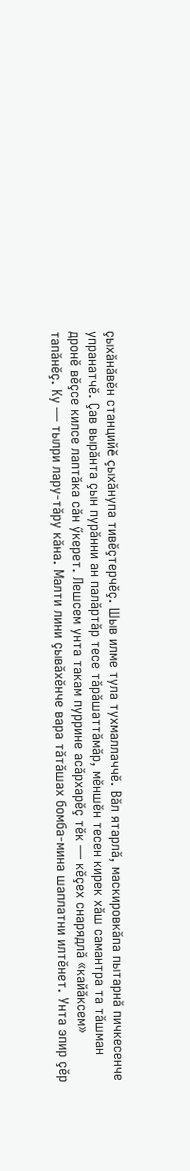çыхăнăвĕн станцийĕ çыхăнупа тивĕçтерчĕç. Шыв илме тула тухмаллаччĕ. Вăл ятарлă, маскировкăпа пытарнă пичкесенче упранатчĕ. Çав вырăнта çын пурăнни ан палăртăр тесе тăрăшаттăмăр, мĕншĕн тесен кирек хăш самантра та тăшман дронĕ вĕçсе килсе лаптăка сăн ӳкерет. Лешсем унта такам пуррине асăрхарĕç тĕк — кĕçех снарядлă «кайăксем» тапăнĕç. Ку — тылри лару-тăру кăна. Малти лини çывăхĕнче вара тăтăшах бомба-мина шаплатни илтĕнет. Унта эпир çĕр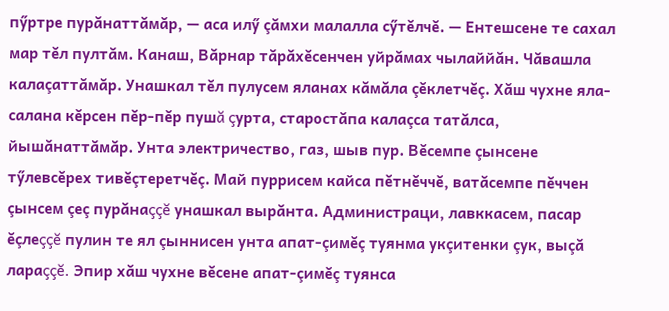пӳртре пурăнаттăмăр, — аса илӳ çăмхи малалла сӳтĕлчĕ. — Ентешсене те сахал мар тĕл пултăм. Канаш, Вăрнар тăрăхĕсенчен уйрăмах чылаййăн. Чăвашла калаçаттăмăр. Унашкал тĕл пулусем яланах кăмăла çĕклетчĕç. Хăш чухне яла-салана кĕрсен пĕр-пĕр пушă çурта, старостăпа калаçса татăлса, йышăнаттăмăр. Унта электричество, газ, шыв пур. Вĕсемпе çынсене тӳлевсĕрех тивĕçтеретчĕç. Май пуррисем кайса пĕтнĕччĕ, ватăсемпе пĕччен çынсем çеç пурăнаççĕ унашкал вырăнта. Администраци, лавккасем, пасар ĕçлеççĕ пулин те ял çыннисен унта апат-çимĕç туянма укçитенки çук, выçă лараççĕ. Эпир хăш чухне вĕсене апат-çимĕç туянса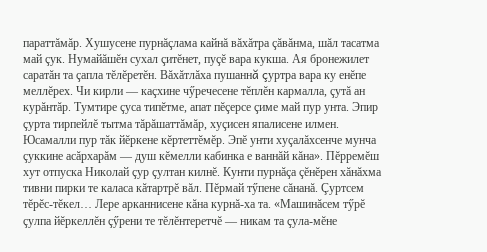параттăмăр. Хушусене пурнăçлама кайнă вăхăтра çăвăнма, шăл тасатма май çук. Нумайăшĕн сухал çитĕнет, пуçĕ вара кукша. Ая бронежилет саратăн та çапла тĕлĕретĕн. Вăхăтлăха пушаннă çуртра вара ку енĕпе меллĕрех. Чи кирли — каçхине чӳречесене тĕплĕн кармалла, çутă ан курăнтăр. Тумтире çуса типĕтме, апат пĕçерсе çиме май пур унта. Эпир çурта тирпейлĕ тытма тăрăшаттăмăр, хуçисен япалисене илмен. Юсамалли пур тăк йĕркене кĕртеттĕмĕр. Эпĕ унти хуçалăхсенче мунча çуккине асăрхарăм — душ кĕмелли кабинка е ваннăй кăна». Пĕрремĕш хут отпуска Николай çур çултан килнĕ. Кунти пурнăçа çĕнĕрен хăнăхма тивни пирки те каласа кăтартрĕ вăл. Пĕрмай тӳпене сăнанă. Çуртсем тĕрĕс-тĕкел… Лере арканнисене кăна курнă-ха та. «Машинăсем тӳрĕ çулпа йĕркеллĕн çӳрени те тĕлĕнтеретчĕ — никам та çула-мĕне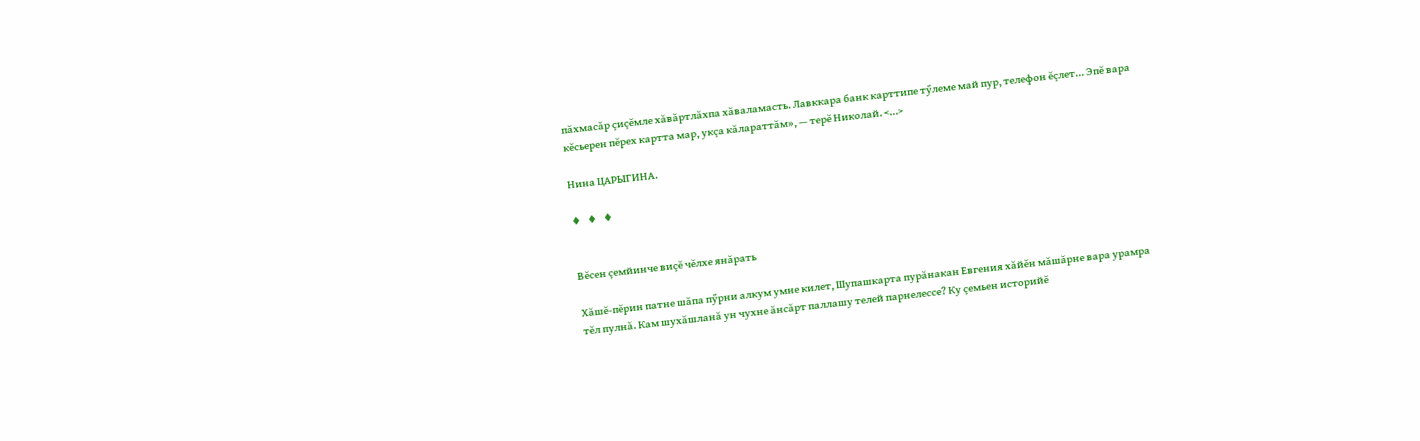пăхмасăр çиçĕмле хăвăртлăхпа хăваламасть. Лавккара банк карттипе тӳлеме май пур, телефон ĕçлет… Эпĕ вара кĕсьерен пĕрех картта мар, укçа кăлараттăм», — терĕ Николай. <...>

Нина ЦАРЫГИНА.

♦   ♦   ♦


Вĕсен çемйинче виçĕ чĕлхе янăрать

Хăшĕ-пĕрин патне шăпа пӳрни алкум умне килет, Шупашкарта пурăнакан Евгения хăйĕн мăшăрне вара урамра тĕл пулнă. Кам шухăшланă ун чухне ăнсăрт паллашу телей парнелессе? Ку çемьен историйĕ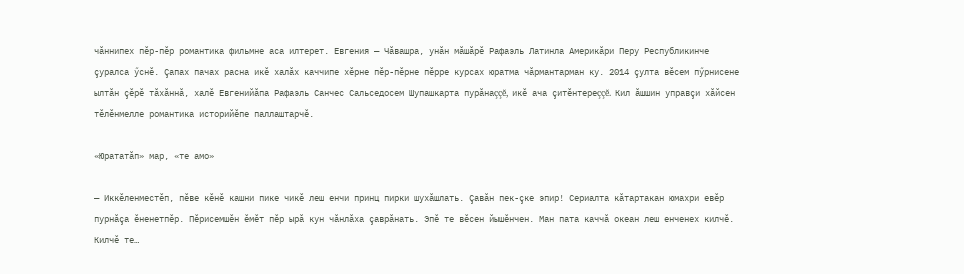чăннипех пĕр-пĕр романтика фильмне аса илтерет. Евгения — Чăвашра, унăн мăшăрĕ Рафаэль Латинла Америкăри Перу Республикинче çуралса ӳснĕ. Çапах пачах расна икĕ халăх каччипе хĕрне пĕр-пĕрне пĕрре курсах юратма чăрмантарман ку. 2014 çулта вĕсем пӳрнисене ылтăн çĕрĕ тăхăннă, халĕ Евгенийăпа Рафаэль Санчес Сальседосем Шупашкарта пурăнаççĕ, икĕ ача çитĕнтереççĕ. Кил ăшшин управçи хăйсен тĕлĕнмелле романтика историйĕпе паллаштарчĕ.

«Юрататăп» мар, «те амо»

— Иккĕленместĕп, пĕве кĕнĕ кашни пике чикĕ леш енчи принц пирки шухăшлать. Çавăн пек-çке эпир! Сериалта кăтартакан юмахри евĕр пурнăçа ĕненетпĕр. Пĕрисемшĕн ĕмĕт пĕр ырă кун чăнлăха çаврăнать. Эпĕ те вĕсен йышĕнчен. Ман пата каччă океан леш енченех килчĕ. Килчĕ те…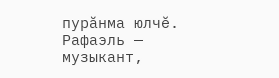пурăнма юлчĕ. Рафаэль — музыкант,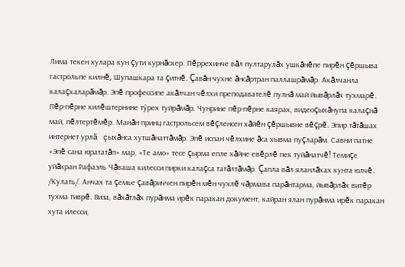Лима текен хулара кун çути курнăскер. Пĕррехинче вăл пултарулăх ушкăнĕпе пирĕн çĕршыва гастрольпе килнĕ, Шупашкара та çитнĕ. Çавăн чухне ăнсăртран паллашрăмăр. Акăлчанла калаçкаларăмăр. Эпĕ профессипе акăлчан чĕлхи преподавателĕ пулнă май йывăрлăх тухмарĕ. Пĕр-пĕрне килĕштернине тӳрех туйрăмăр. Чунрине пĕр-пĕрне каярах, видеоçыхăнупа калаçнă май, пĕлтертĕмĕр. Манăн принц гастрольсем вĕçленсен хăйĕн çĕршывне вĕçрĕ. Эпир тăтăшах интернет урлă çыхăнса хутшăнаттăмăр. Эпĕ испан чĕлхине ăса хывма пуçларăм. Савни патне «Эпĕ сана юрататăп» мар, «Те амо» тесе çырма епле хăйне евĕрлĕ пек туйăнатчĕ! Темиçе уйăхран Рафаэль Чăваша килесси пирки калаçса татăлтăмăр. Çапла вăл яланлăхах кунта юлчĕ. /Кулать/. Анчах та çемье çавăриччен пирĕн мĕн чухлĕ чăрмава парăнтарма, йывăрлăх витĕр тухма тиврĕ. Виза, вăхăтлăх пурăнма ирĕк паракан документ, кайран ялан пурăнма ирĕк паракан хута илесси,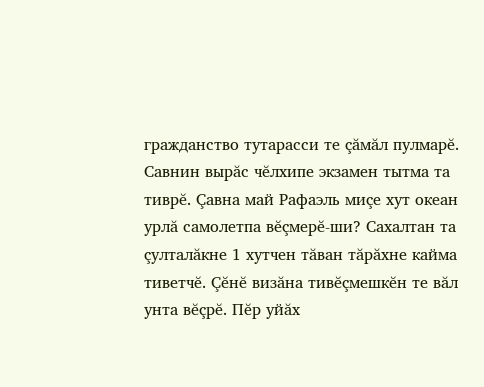гражданство тутарасси те çăмăл пулмарĕ. Савнин вырăс чĕлхипе экзамен тытма та тиврĕ. Çавна май Рафаэль миçе хут океан урлă самолетпа вĕçмерĕ-ши? Сахалтан та çулталăкне 1 хутчен тăван тăрăхне кайма тиветчĕ. Çĕнĕ визăна тивĕçмешкĕн те вăл унта вĕçрĕ. Пĕр уйăх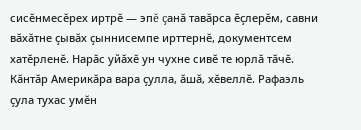сисĕнмесĕрех иртрĕ — эпĕ çанă тавăрса ĕçлерĕм, савни вăхăтне çывăх çыннисемпе ирттернĕ, документсем хатĕрленĕ. Нарăс уйăхĕ ун чухне сивĕ те юрлă тăчĕ. Кăнтăр Америкăра вара çулла, ăшă, хĕвеллĕ. Рафаэль çула тухас умĕн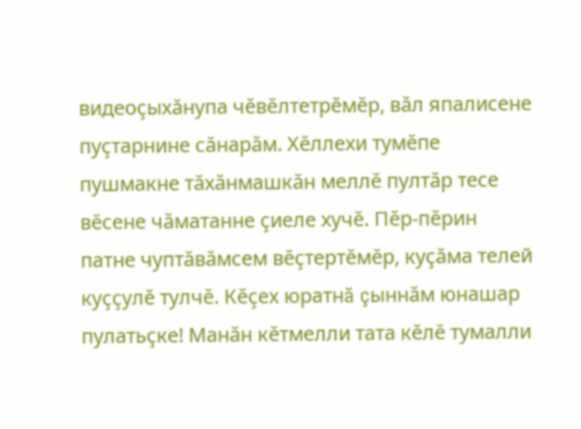видеоçыхăнупа чĕвĕлтетрĕмĕр, вăл япалисене пуçтарнине сăнарăм. Хĕллехи тумĕпе пушмакне тăхăнмашкăн меллĕ пултăр тесе вĕсене чăматанне çиеле хучĕ. Пĕр-пĕрин патне чуптăвăмсем вĕçтертĕмĕр, куçăма телей куççулĕ тулчĕ. Кĕçех юратнă çыннăм юнашар пулатьçке! Манăн кĕтмелли тата кĕлĕ тумалли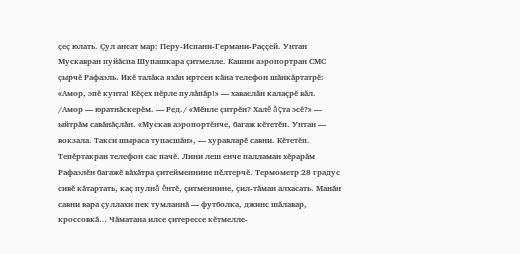çеç юлать. Çул ансат мар: Перу-Испани-Германи-Раççей. Унтан Мускавран пуйăспа Шупашкара çитмелле. Кашни аэропортран СМС çырчĕ Рафаэль. Икĕ талăка яхăн иртсен кăна телефон шăнкăртатрĕ: «Амор, эпĕ кунта! Кĕçех пĕрле пулăпăр!» — хаваслăн калаçрĕ вăл. /Амор — юратнăскерĕм. — Ред./ «Мĕнле çитрĕн? Халĕ ăçта эсĕ?» — ыйтрăм савăнăçлăн. «Мускав аэропортĕнче, багаж кĕтетĕп. Унтан — вокзала. Такси шыраса тупасшăн», — хуравларĕ савни. Кĕтетĕп. Тепĕртакран телефон сас пачĕ. Лини леш енче палламан хĕрарăм Рафаэлĕн багажĕ вăхăтра çитейменнине пĕлтерчĕ. Термометр 28 градус сивĕ кăтартать, каç пулнă ĕнтĕ, çитменнине, çил-тăман алхасать. Манăн савни вара çуллахи пек тумланнă — футболка, джинс шăлавар, кроссовкă… Чăматана илсе çитерессе кĕтмелле-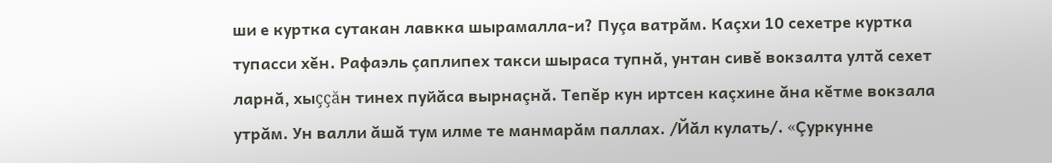ши е куртка сутакан лавкка шырамалла-и? Пуçа ватрăм. Каçхи 10 сехетре куртка тупасси хĕн. Рафаэль çаплипех такси шыраса тупнă, унтан сивĕ вокзалта ултă сехет ларнă, хыççăн тинех пуйăса вырнаçнă. Тепĕр кун иртсен каçхине ăна кĕтме вокзала утрăм. Ун валли ăшă тум илме те манмарăм паллах. /Йăл кулать/. «Çуркунне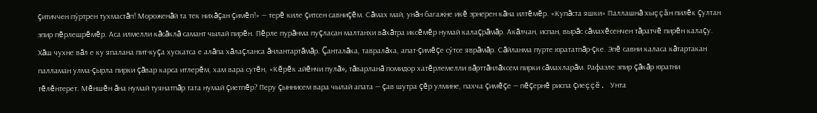çитиччен пӳртрен тухмастăп! Мороженăй та тек нихăçан çимĕп!» — терĕ киле çитсен савниçĕм. Сăмах май, унăн багажне икĕ эрнерен кăна илтĕмĕр. «Купăста яшки» Паллашнă хыççăн пилĕк çултан эпир пĕрлешрĕмĕр. Аса илмелли кăсăклă самант чылай пирĕн. Пĕрле пурăнма пуçласан малтанхи вăхăтра иксĕмĕр нумай калаçрăмăр. Акăлчан, испан, вырăс сăмахĕсенчен тăратчĕ пирĕн калаçу. Хăш чухне вăл е ку япалана пит-куçа хускатса е алăпа хăлаçланса ăнлантартăмăр. Çанталăка, тавралăха, апат-çимĕçе сӳтсе яврăмăр. Сăйланма пурте юрататпăр-çке. Эпĕ савни каласа кăтартакан палламан улма-çырла пирки çăвар карса итлерĕм, хам вара сутĕн, «Кĕрĕк айĕнчи пулă», тăварланă помидор хатĕрлемелли вăрттăнлăхсем пирки сăмахларăм. Рафаэле эпир çăкăр юратни тĕлĕнтерет. Мĕншĕн ăна нумай туянатпăр тата нумай çиетпĕр? Перу çыннисем вара чылай апата — çав шутра çĕр улмине, пахча çимĕçе — пĕçернĕ риспа çиеççĕ. Унта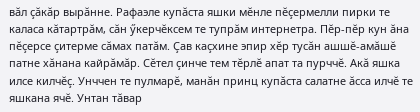вăл çăкăр вырăнне. Рафаэле купăста яшки мĕнле пĕçермелли пирки те каласа кăтартрăм, сăн ӳкерчĕксем те тупрăм интернетра. Пĕр-пĕр кун ăна пĕçерсе çитерме сăмах патăм. Çав каçхине эпир хĕр тусăн ашшĕ-амăшĕ патне хăнана кайрăмăр. Сĕтел çинче тем тĕрлĕ апат та пурччĕ. Акă яшка илсе килчĕç. Унччен те пулмарĕ, манăн принц купăста салатне ăсса илчĕ те яшкана ячĕ. Унтан тăвар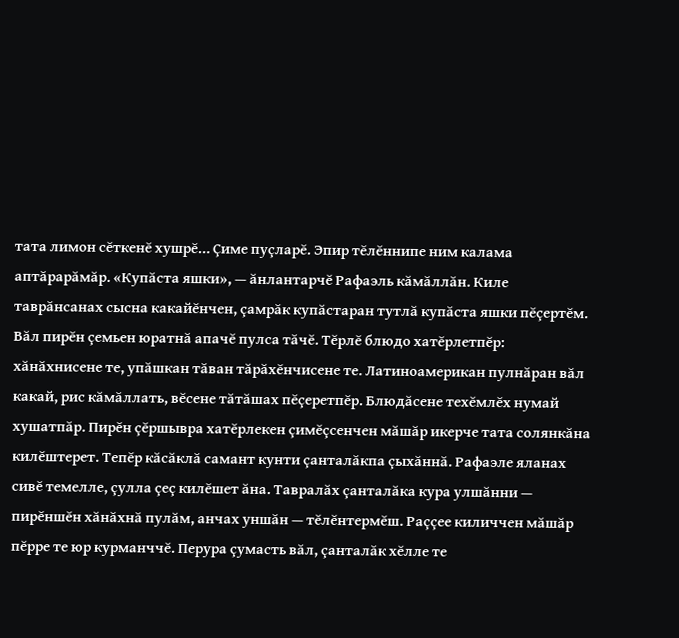тата лимон сĕткенĕ хушрĕ… Çиме пуçларĕ. Эпир тĕлĕннипе ним калама аптăрарăмăр. «Купăста яшки», — ăнлантарчĕ Рафаэль кăмăллăн. Киле таврăнсанах сысна какайĕнчен, çамрăк купăстаран тутлă купăста яшки пĕçертĕм. Вăл пирĕн çемьен юратнă апачĕ пулса тăчĕ. Тĕрлĕ блюдо хатĕрлетпĕр: хăнăхнисене те, упăшкан тăван тăрăхĕнчисене те. Латиноамерикан пулнăран вăл какай, рис кăмăллать, вĕсене тăтăшах пĕçеретпĕр. Блюдăсене техĕмлĕх нумай хушатпăр. Пирĕн çĕршывра хатĕрлекен çимĕçсенчен мăшăр икерче тата солянкăна килĕштерет. Тепĕр кăсăклă самант кунти çанталăкпа çыхăннă. Рафаэле яланах сивĕ темелле, çулла çеç килĕшет ăна. Тавралăх çанталăка кура улшăнни — пирĕншĕн хăнăхнă пулăм, анчах уншăн — тĕлĕнтермĕш. Раççее киличчен мăшăр пĕрре те юр курманччĕ. Перура çумасть вăл, çанталăк хĕлле те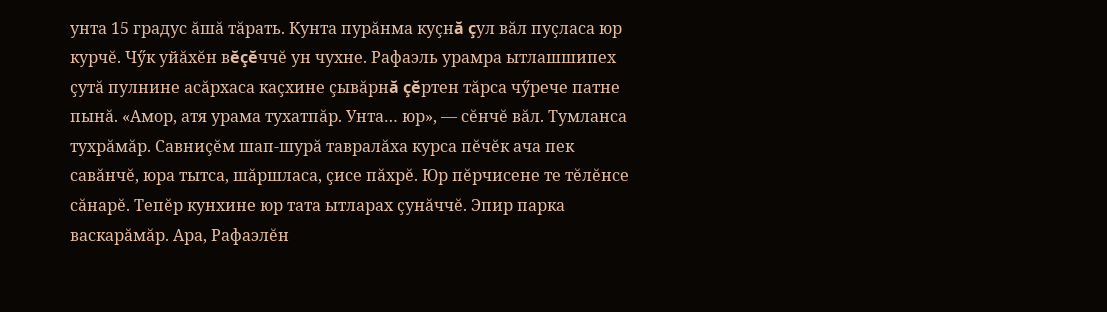унта 15 градус ăшă тăрать. Кунта пурăнма куçнă çул вăл пуçласа юр курчĕ. Чӳк уйăхĕн вĕçĕччĕ ун чухне. Рафаэль урамра ытлашшипех çутă пулнине асăрхаса каçхине çывăрнă çĕртен тăрса чӳрече патне пынă. «Амор, атя урама тухатпăр. Унта… юр», — сĕнчĕ вăл. Тумланса тухрăмăр. Савниçĕм шап-шурă тавралăха курса пĕчĕк ача пек савăнчĕ, юра тытса, шăршласа, çисе пăхрĕ. Юр пĕрчисене те тĕлĕнсе сăнарĕ. Тепĕр кунхине юр тата ытларах çунăччĕ. Эпир парка васкарăмăр. Ара, Рафаэлĕн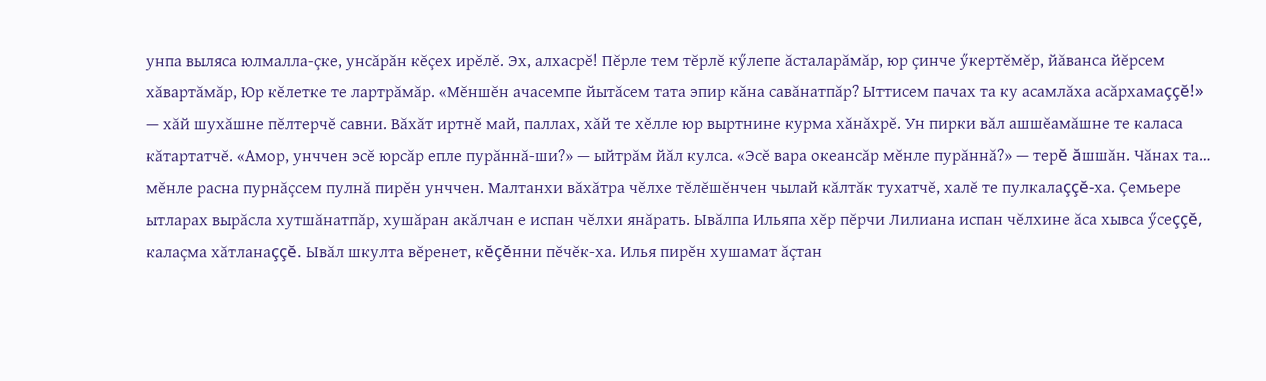унпа выляса юлмалла-çке, унсăрăн кĕçех ирĕлĕ. Эх, алхасрĕ! Пĕрле тем тĕрлĕ кӳлепе ăсталарăмăр, юр çинче ӳкертĕмĕр, йăванса йĕрсем хăвартăмăр, Юр кĕлетке те лартрăмăр. «Мĕншĕн ачасемпе йытăсем тата эпир кăна савăнатпăр? Ыттисем пачах та ку асамлăха асăрхамаççĕ!» — хăй шухăшне пĕлтерчĕ савни. Вăхăт иртнĕ май, паллах, хăй те хĕлле юр выртнине курма хăнăхрĕ. Ун пирки вăл ашшĕамăшне те каласа кăтартатчĕ. «Амор, унччен эсĕ юрсăр епле пурăннă-ши?» — ыйтрăм йăл кулса. «Эсĕ вара океансăр мĕнле пурăннă?» — терĕ ăшшăн. Чăнах та… мĕнле расна пурнăçсем пулнă пирĕн унччен. Малтанхи вăхăтра чĕлхе тĕлĕшĕнчен чылай кăлтăк тухатчĕ, халĕ те пулкалаççĕ-ха. Çемьере ытларах вырăсла хутшăнатпăр, хушăран акăлчан е испан чĕлхи янăрать. Ывăлпа Ильяпа хĕр пĕрчи Лилиана испан чĕлхине ăса хывса ӳсеççĕ, калаçма хăтланаççĕ. Ывăл шкулта вĕренет, кĕçĕнни пĕчĕк-ха. Илья пирĕн хушамат ăçтан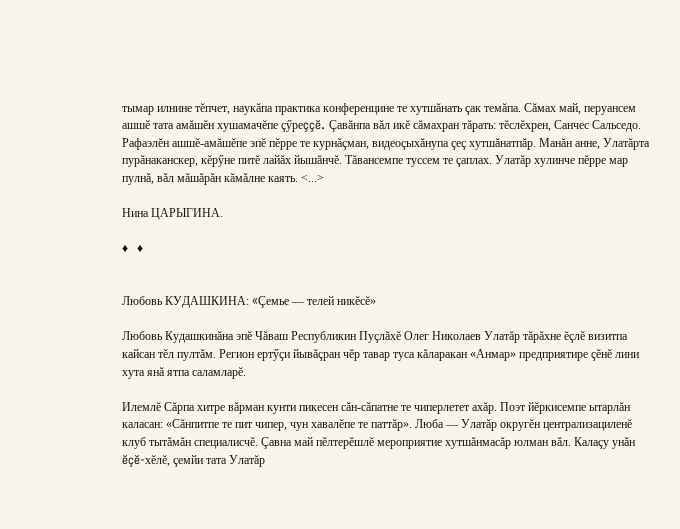тымар илнине тĕпчет, наукăпа практика конференцине те хутшăнать çак темăпа. Сăмах май, перуансем ашшĕ тата амăшĕн хушамачĕпе çӳреççĕ. Çавăнпа вăл икĕ сăмахран тăрать: тĕслĕхрен, Санчес Сальседо. Рафаэлĕн ашшĕ-амăшĕпе эпĕ пĕрре те курнăçман, видеоçыхăнупа çеç хутшăнатпăр. Манăн анне, Улатăрта пурăнаканскер, кĕрӳне питĕ лайăх йышăнчĕ. Тăвансемпе туссем те çаплах. Улатăр хулинче пĕрре мар пулнă, вăл мăшăрăн кăмăлне каять. <...>

Нина ЦАРЫГИНА.

♦   ♦


Любовь КУДАШКИНА: «Çемье — телей никĕсĕ»

Любовь Кудашкинăна эпĕ Чăваш Республикин Пуçлăхĕ Олег Николаев Улатăр тăрăхне ĕçлĕ визитпа кайсан тĕл пултăм. Регион ертӳçи йывăçран чĕр тавар туса кăларакан «Анмар» предприятире çĕнĕ лини хута янă ятпа саламларĕ.

Илемлĕ Сăрпа хитре вăрман кунти пикесен сăн-сăпатне те чиперлетет ахăр. Поэт йĕркисемпе ытарлăн каласан: «Сăнпитпе те пит чипер, чун хавалĕпе те паттăр». Люба — Улатăр округĕн централизациленĕ клуб тытăмăн специалисчĕ. Çавна май пĕлтерĕшлĕ мероприятие хутшăнмасăр юлман вăл. Калаçу унăн ĕçĕ-хĕлĕ, çемйи тата Улатăр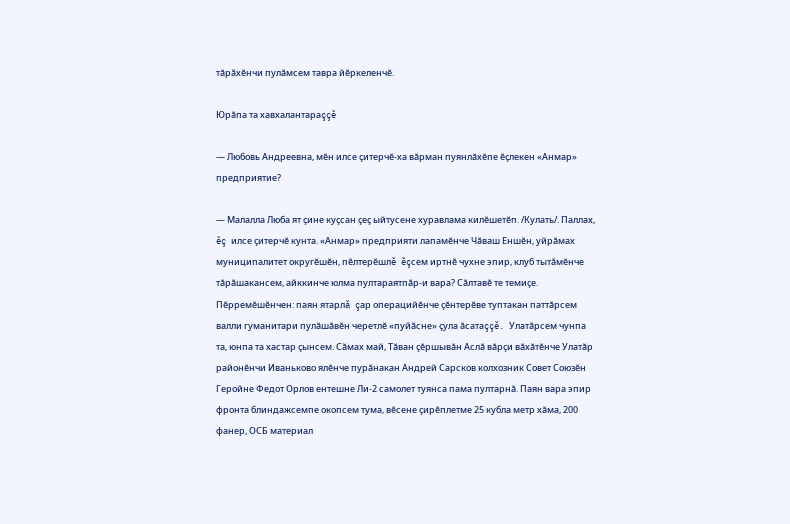тăрăхĕнчи пулăмсем тавра йĕркеленчĕ.

Юрăпа та хавхалантараççĕ

— Любовь Андреевна, мĕн илсе çитерчĕ-ха вăрман пуянлăхĕпе ĕçлекен «Анмар» предприятие?

— Малалла Люба ят çине куçсан çеç ыйтусене хуравлама килĕшетĕп. /Кулать/. Паллах, ĕç илсе çитерчĕ кунта. «Анмар» предприяти лапамĕнче Чăваш Еншĕн, уйрăмах муниципалитет округĕшĕн, пĕлтерĕшлĕ ĕçсем иртнĕ чухне эпир, клуб тытăмĕнче тăрăшакансем, айккинче юлма пултараятпăр-и вара? Сăлтавĕ те темиçе. Пĕрремĕшĕнчен: паян ятарлă çар операцийĕнче çĕнтерĕве туптакан паттăрсем валли гуманитари пулăшăвĕн черетлĕ «пуйăсне» çула ăсатаççĕ. Улатăрсем чунпа та, юнпа та хастар çынсем. Сăмах май, Тăван çĕршывăн Аслă вăрçи вăхăтĕнче Улатăр районĕнчи Иваньково ялĕнче пурăнакан Андрей Сарсков колхозник Совет Союзĕн Геройне Федот Орлов ентешне Ли-2 самолет туянса пама пултарнă. Паян вара эпир фронта блиндажсемпе окопсем тума, вĕсене çирĕплетме 25 кубла метр хăма, 200 фанер, ОСБ материал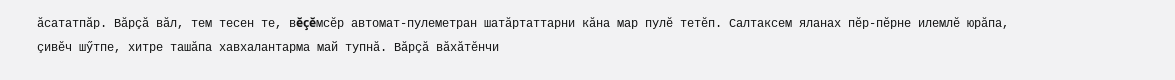ăсататпăр. Вăрçă вăл, тем тесен те, вĕçĕмсĕр автомат-пулеметран шатăртаттарни кăна мар пулĕ тетĕп. Салтаксем яланах пĕр-пĕрне илемлĕ юрăпа, çивĕч шӳтпе, хитре ташăпа хавхалантарма май тупнă. Вăрçă вăхăтĕнчи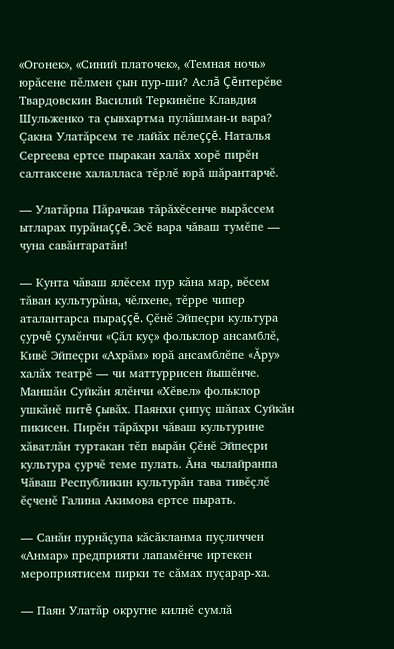«Огонек», «Синий платочек», «Темная ночь» юрăсене пĕлмен çын пур-ши? Аслă Çĕнтерĕве Твардовскин Василий Теркинĕпе Клавдия Шульженко та çывхартма пулăшман-и вара? Çакна Улатăрсем те лайăх пĕлеççĕ. Наталья Сергеева ертсе пыракан халăх хорĕ пирĕн салтаксене халалласа тĕрлĕ юрă шăрантарчĕ.

— Улатăрпа Пăрачкав тăрăхĕсенче вырăссем ытларах пурăнаççĕ. Эсĕ вара чăваш тумĕпе — чуна савăнтаратăн!

— Кунта чăваш ялĕсем пур кăна мар, вĕсем тăван культурăна, чĕлхене, тĕрре чипер аталантарса пыраççĕ. Çĕнĕ Эйпеçри культура çурчĕ çумĕнчи «Çăл куç» фольклор ансамблĕ, Кивĕ Эйпеçри «Ахрăм» юрă ансамблĕпе «Ăру» халăх театрĕ — чи маттуррисен йышĕнче. Маншăн Суйкăн ялĕнчи «Хĕвел» фольклор ушкăнĕ питĕ çывăх. Паянхи çипуç шăпах Суйкăн пикисен. Пирĕн тăрăхри чăваш культурине хăватлăн туртакан тĕп вырăн Çĕнĕ Эйпеçри культура çурчĕ теме пулать. Ăна чылайранпа Чăваш Республикин культурăн тава тивĕçлĕ ĕçченĕ Галина Акимова ертсе пырать.

— Санăн пурнăçупа кăсăкланма пуçличчен «Анмар» предприяти лапамĕнче иртекен мероприятисем пирки те сăмах пуçарар-ха.

— Паян Улатăр округне килнĕ сумлă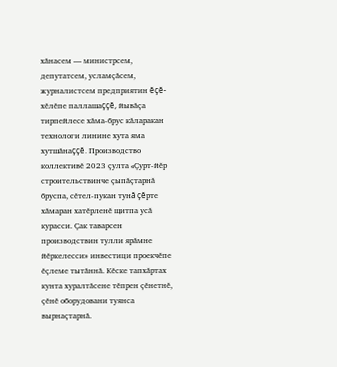хăнасем — министрсем, депутатсем, усламçăсем, журналистсем предприятин ĕçĕ-хĕлĕпе паллашаççĕ, йывăçа тирпейлесе хăма-брус кăларакан технологи линине хута яма хутшăнаççĕ. Производство коллективĕ 2023 çулта «Çурт-йĕр строительствинче çыпăçтарнă бруспа, сĕтел-пукан тунă çĕрте хăмаран хатĕрленĕ щитпа усă курасси. Çак таварсен производствин тулли ярăмне йĕркелесси» инвестици проекчĕпе ĕçлеме тытăннă. Кĕске тапхăртах кунта хуралтăсене тĕпрен çĕнетнĕ, çĕнĕ оборудовани туянса вырнаçтарнă.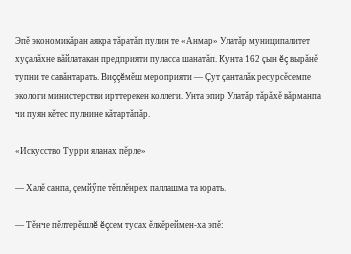Эпĕ экономикăран аякра тăратăп пулин те «Анмар» Улатăр муниципалитет хуçалăхне вăйлатакан предприяти пуласса шанатăп. Кунта 162 çын ĕç вырăнĕ тупни те савăнтарать. Виççĕмĕш мероприяти — Çут çанталăк ресурсĕсемпе экологи министерстви ирттерекен коллеги. Унта эпир Улатăр тăрăхĕ вăрманпа чи пуян кĕтес пулнине кăтартăпăр.

«Искусство Турри яланах пĕрле»

— Халĕ санпа, çемйӳпе тĕплĕнрех паллашма та юрать.

— Тĕнче пĕлтерĕшлĕ ĕçсем тусах ĕлкĕреймен-ха эпĕ: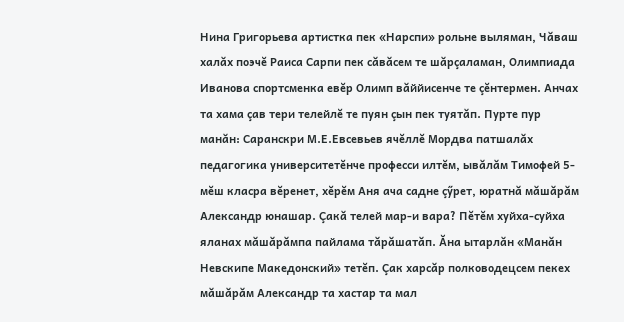Нина Григорьева артистка пек «Нарспи» рольне выляман, Чăваш халăх поэчĕ Раиса Сарпи пек сăвăсем те шăрçаламан, Олимпиада Иванова спортсменка евĕр Олимп вăййисенче те çĕнтермен. Анчах та хама çав тери телейлĕ те пуян çын пек туятăп. Пурте пур манăн: Саранскри М.Е.Евсевьев ячĕллĕ Мордва патшалăх педагогика университетĕнче професси илтĕм, ывăлăм Тимофей 5-мĕш класра вĕренет, хĕрĕм Аня ача садне çӳрет, юратнă мăшăрăм Александр юнашар. Çакă телей мар-и вара? Пĕтĕм хуйха-суйха яланах мăшăрăмпа пайлама тăрăшатăп. Ăна ытарлăн «Манăн Невскипе Македонский» тетĕп. Çак харсăр полководецсем пекех мăшăрăм Александр та хастар та мал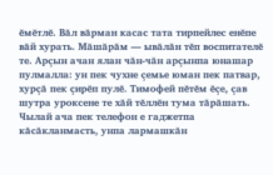ĕмĕтлĕ. Вăл вăрман касас тата тирпейлес енĕпе вăй хурать. Мăшăрăм — ывăлăн тĕп воспитателĕ те. Арçын ачан ялан чăн-чăн арçынпа юнашар пулмалла: ун пек чухне çемье юман пек патвар, хурçă пек çирĕп пулĕ. Тимофей пĕтĕм ĕçе, çав шутра уроксене те хăй тĕллĕн тума тăрăшать. Чылай ача пек телефон е гаджетпа кăсăкланмасть, унпа лармашкăн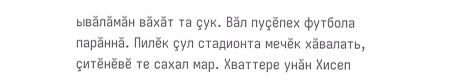ывăлăмăн вăхăт та çук. Вăл пуçĕпех футбола парăннă. Пилĕк çул стадионта мечĕк хăвалать, çитĕнĕвĕ те сахал мар. Хваттере унăн Хисеп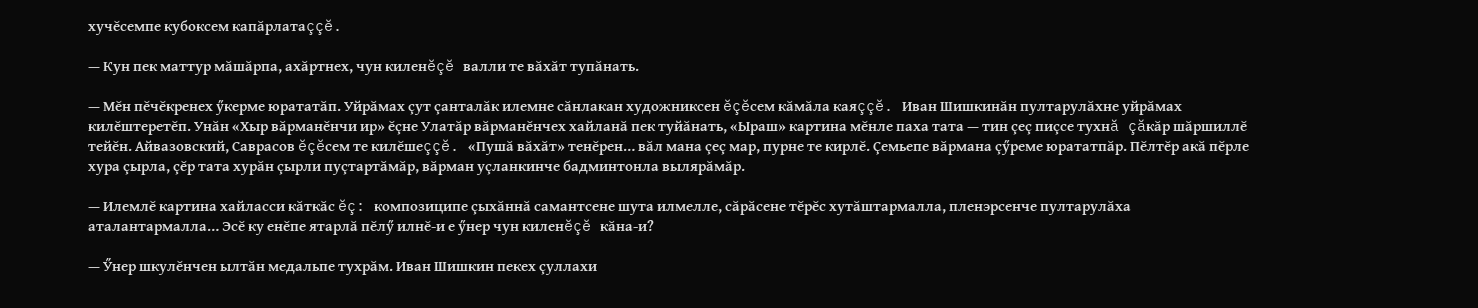хучĕсемпе кубоксем капăрлатаççĕ.

— Кун пек маттур мăшăрпа, ахăртнех, чун киленĕçĕ валли те вăхăт тупăнать.

— Мĕн пĕчĕкренех ӳкерме юрататăп. Уйрăмах çут çанталăк илемне сăнлакан художниксен ĕçĕсем кăмăла каяççĕ. Иван Шишкинăн пултарулăхне уйрăмах килĕштеретĕп. Унăн «Хыр вăрманĕнчи ир» ĕçне Улатăр вăрманĕнчех хайланă пек туйăнать, «Ыраш» картина мĕнле паха тата — тин çеç пиçсе тухнă çăкăр шăршиллĕ тейĕн. Айвазовский, Саврасов ĕçĕсем те килĕшеççĕ. «Пушă вăхăт» тенĕрен… вăл мана çеç мар, пурне те кирлĕ. Çемьепе вăрмана çӳреме юрататпăр. Пĕлтĕр акă пĕрле хура çырла, çĕр тата хурăн çырли пуçтартăмăр, вăрман уçланкинче бадминтонла вылярăмăр.

— Илемлĕ картина хайласси кăткăс ĕç: композиципе çыхăннă самантсене шута илмелле, сăрăсене тĕрĕс хутăштармалла, пленэрсенче пултарулăха аталантармалла… Эсĕ ку енĕпе ятарлă пĕлӳ илнĕ-и е ӳнер чун киленĕçĕ кăна-и?

— Ӳнер шкулĕнчен ылтăн медальпе тухрăм. Иван Шишкин пекех çуллахи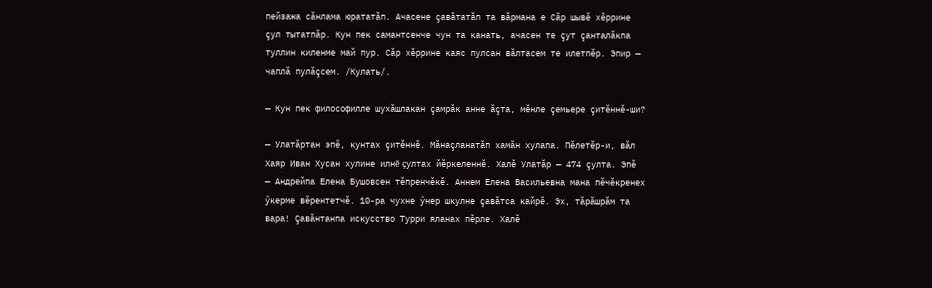пейзажа сăнлама юрататăп. Ачасене çавăтатăп та вăрмана е Сăр шывĕ хĕррине çул тытатпăр. Кун пек самантсенче чун та канать, ачасен те çут çанталăкпа туллин киленме май пур. Сăр хĕррине каяс пулсан вăлтасем те илетпĕр. Эпир — чаплă пулăçсем. /Кулать/.

— Кун пек философилле шухăшлакан çамрăк анне ăçта, мĕнле çемьере çитĕннĕ-ши?

— Улатăртан эпĕ, кунтах çитĕннĕ. Мăнаçланатăп хамăн хулапа. Пĕлетĕр-и, вăл Хаяр Иван Хусан хулине илнĕ çултах йĕркеленнĕ. Халĕ Улатăр — 474 çулта. Эпĕ — Андрейпа Елена Бушовсен тĕпренчĕкĕ. Аннем Елена Васильевна мана пĕчĕкренех ӳкерме вĕрентетчĕ. 10-ра чухне ӳнер шкулне çавăтса кайрĕ. Эх, тăрăшрăм та вара! Çавăнтанпа искусство Турри яланах пĕрле. Халĕ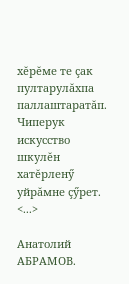хĕрĕме те çак пултарулăхпа паллаштаратăп. Чиперук искусство шкулĕн хатĕрленӳ уйрăмне çӳрет. <...>

Анатолий АБРАМОВ.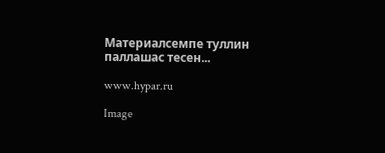Материалсемпе туллин паллашас тесен...

www.hypar.ru

Image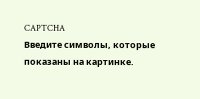CAPTCHA
Введите символы, которые показаны на картинке.